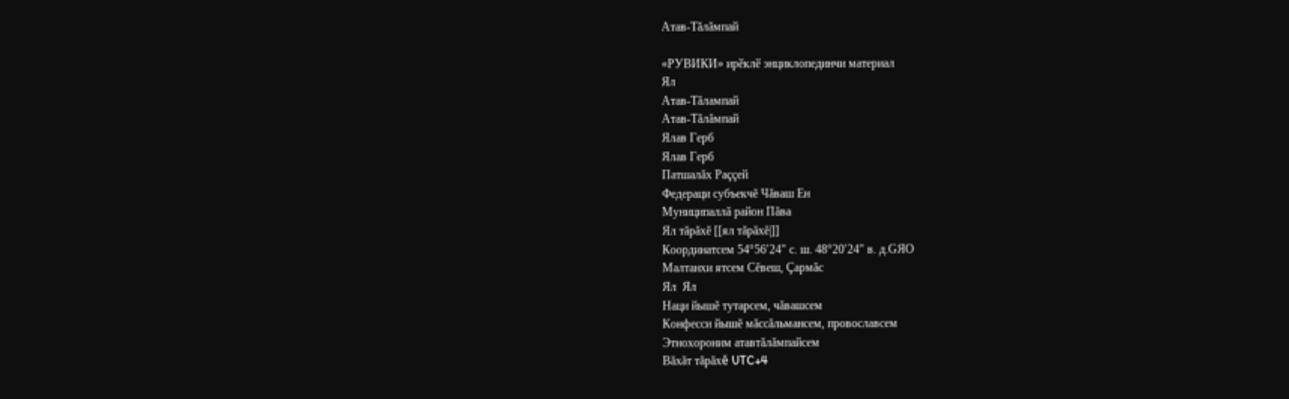Атав-Тăлăмпай

«РУВИКИ» ирӗклӗ энциклопединчи материал
Ял
Атав-Тăлампай
Атав-Тăлăмпай
Ялав Герб
Ялав Герб
Патшалăх Раççей
Федераци субъекчĕ Чăваш Ен
Муниципаллă район Пăва
Ял тăрăхĕ [[ял тăрăхĕ|]]
Координатсем 54°56′24″ с. ш. 48°20′24″ в. д.GЯO
Малтанхи ятсем Сĕвеш, Çармăс
Ял  Ял
Наци йышĕ тутарсем, чăвашсем
Конфесси йышĕ мăссăльмансем, провославсем
Этнохороним атавтăлăмпайсем
Вăхăт тăрăхĕ UTC+4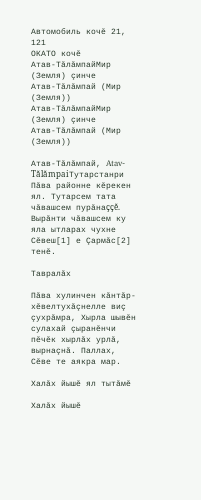Автомобиль кочĕ 21, 121
ОКАТО кочĕ
Атав-ТăлăмпайМир (Земля) çинче
Атав-Тăлăмпай (Мир (Земля))
Атав-ТăлăмпайМир (Земля) çинче
Атав-Тăлăмпай (Мир (Земля))

Атав-Тăлăмпай, Atav-TălămpaiТутарстанри Пăва районне кĕрекен ял. Тутарсем тата чăвашсем пурăнаççĕ. Вырăнти чăвашсем ку яла ытларах чухне Сĕвеш[1] е Çармăс[2] тенĕ.

Тавралăх

Пăва хулинчен кăнтăр-хĕвелтухăçнелле виç çухрăмра, Хырла шывĕн сулахай çыранĕнчи пĕчĕк хырлăх урлă, вырнаçнă. Паллах, Сĕве те аякра мар.

Халăх йышĕ ял тытăмĕ

Халăх йышĕ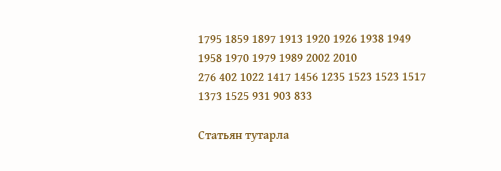1795 1859 1897 1913 1920 1926 1938 1949 1958 1970 1979 1989 2002 2010
276 402 1022 1417 1456 1235 1523 1523 1517 1373 1525 931 903 833

Статьян тутарла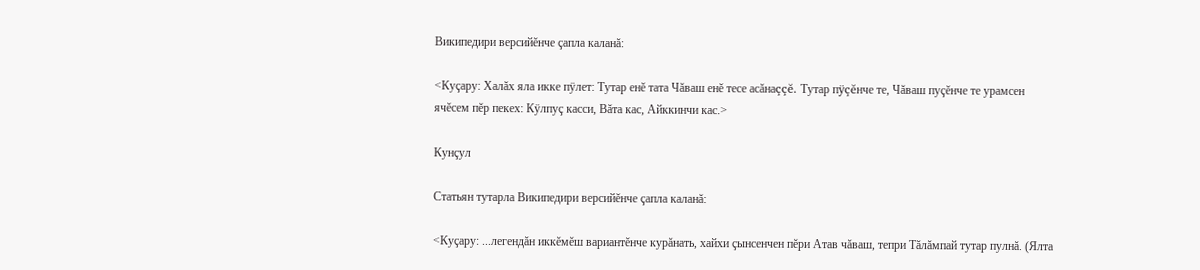Википедири версийĕнче çапла каланă:

<Куçару: Халăх яла икке пÿлет: Тутар енĕ тата Чăваш енĕ тесе асăнаççĕ. Тутар пÿçĕнче те, Чăваш пуçĕнче те урамсен ячĕсем пĕр пекех: Кÿлпуç касси, Вăта кас, Айккинчи кас.>

Кунçул

Статьян тутарла Википедири версийĕнче çапла каланă:

<Куçару: ...легендăн иккĕмĕш вариантĕнче курăнать, хайхи çынсенчен пĕри Атав чăваш, тепри Тăлăмпай тутар пулнă. (Ялта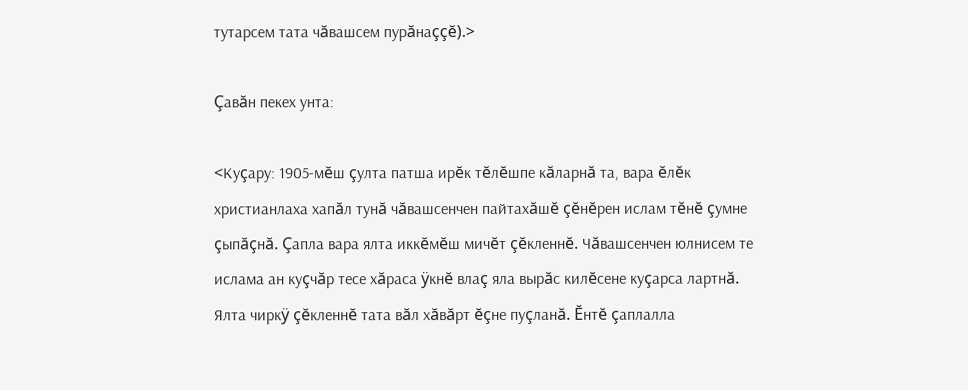тутарсем тата чăвашсем пурăнаççĕ).>

Çавăн пекех унта:

<Куçару: 1905-мĕш çулта патша ирĕк тĕлĕшпе кăларнă та, вара ĕлĕк христианлаха хапăл тунă чăвашсенчен пайтахăшĕ çĕнĕрен ислам тĕнĕ çумне çыпăçнă. Çапла вара ялта иккĕмĕш мичĕт çĕкленнĕ. Чăвашсенчен юлнисем те ислама ан куçчăр тесе хăраса ÿкнĕ влаç яла вырăс килĕсене куçарса лартнă. Ялта чиркÿ çĕкленнĕ тата вăл хăвăрт ĕçне пуçланă. Ĕнтĕ çаплалла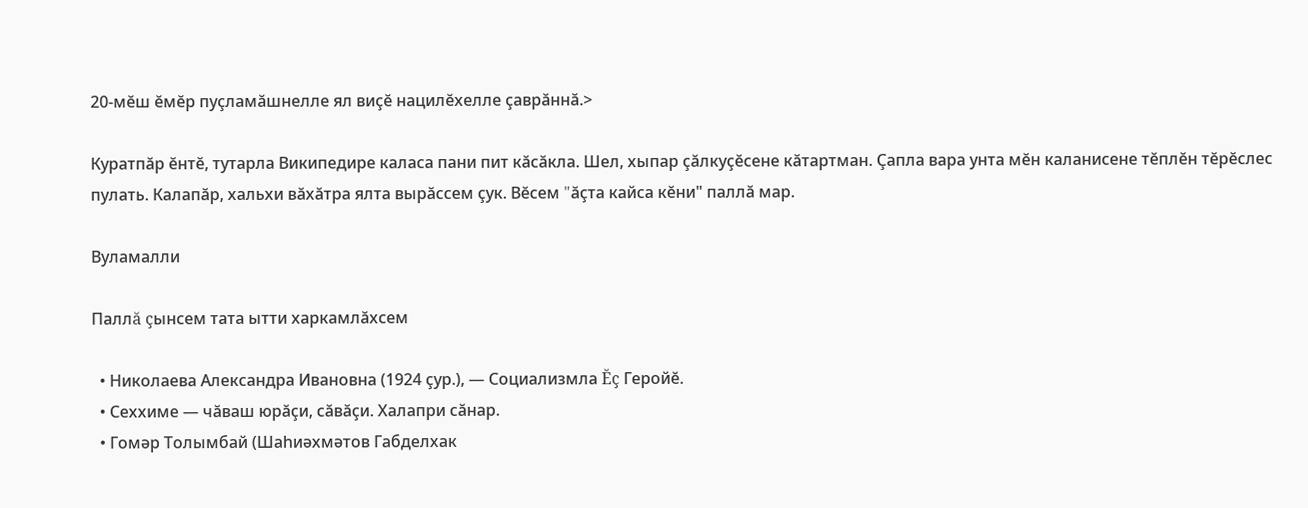20-мĕш ĕмĕр пуçламăшнелле ял виçĕ нацилĕхелле çаврăннă.>

Куратпăр ĕнтĕ, тутарла Википедире каласа пани пит кăсăкла. Шел, хыпар çăлкуçĕсене кăтартман. Çапла вара унта мĕн каланисене тĕплĕн тĕрĕслес пулать. Калапăр, хальхи вăхăтра ялта вырăссем çук. Вĕсем "ăçта кайса кĕни" паллă мар.

Вуламалли

Паллă çынсем тата ытти харкамлăхсем

  • Николаева Александра Ивановна (1924 çур.), — Социализмла Ĕç Геройĕ.
  • Сеххиме — чăваш юрăçи, сăвăçи. Халапри сăнар.
  • Гомәр Толымбай (Шаһиәхмәтов Габделхак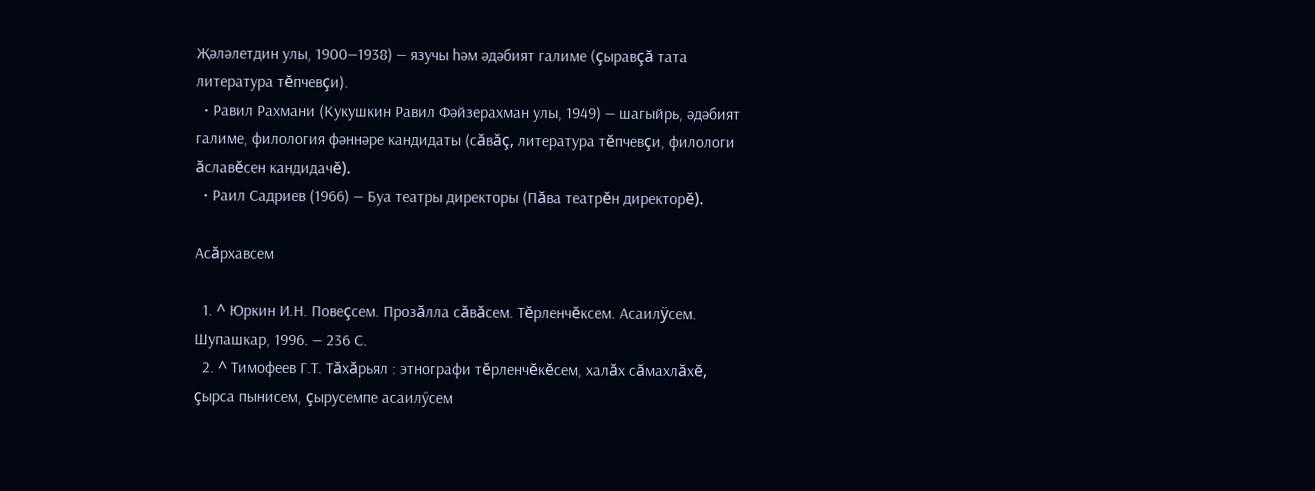Җәләлетдин улы, 1900—1938) — язучы һәм әдәбият галиме (çыравçă тата литература тĕпчевçи).
  • Равил Рахмани (Кукушкин Равил Фәйзерахман улы, 1949) — шагыйрь, әдәбият галиме, филология фәннәре кандидаты (сăвăç, литература тĕпчевçи, филологи ăславĕсен кандидачĕ).
  • Раил Садриев (1966) — Буа театры директоры (Пăва театрĕн директорĕ).

Асăрхавсем

  1. ^ Юркин И.Н. Повеçсем. Прозăлла сăвăсем. Тĕрленчĕксем. Асаилÿсем. Шупашкар, 1996. — 236 С.
  2. ^ Тимофеев Г.Т. Тăхăрьял : этнографи тĕрленчĕкĕсем, халăх сăмахлăхĕ, çырса пынисем, çырусемпе асаилӳсем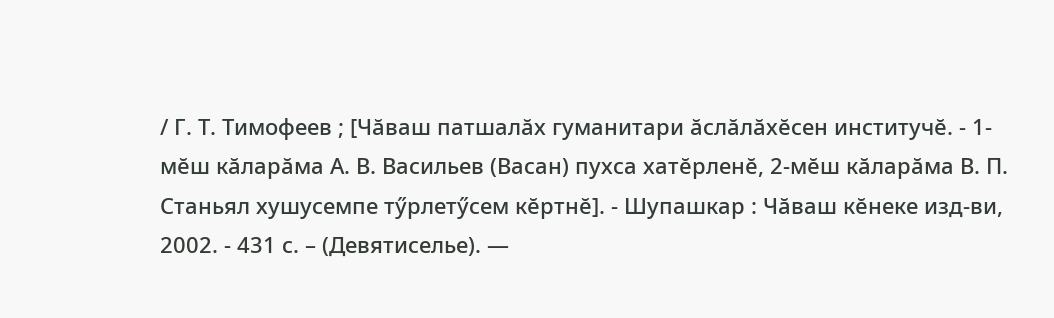/ Г. Т. Тимофеев ; [Чăваш патшалăх гуманитари ăслăлăхĕсен институчĕ. - 1-мĕш кăларăма А. В. Васильев (Васан) пухса хатĕрленĕ, 2-мĕш кăларăма В. П. Станьял хушусемпе тӳрлетӳсем кĕртнĕ]. - Шупашкар : Чăваш кĕнеке изд-ви, 2002. - 431 с. – (Девятиселье). —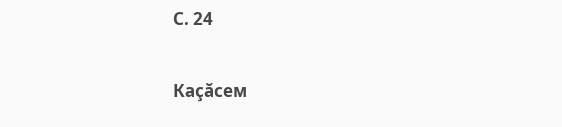С. 24

Каçăсем